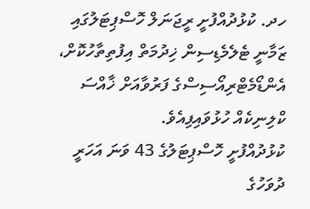ހދ. ކުޅުދުއްފުށީ ރީޖަނަލް ހޮސްޕިޓަލުގައި ޒަމާނީ ޓެލެމެޑިސިން ޚިދުމަތް އިފުތިތާހުކޮށް، އެންޑޯމެޓްރިއޯސިސްގެ ފަރުވާއަށް ޚާއްސަ ކްލިނިކެއް ހުޅުވައިފިއެވެ.
ކުޅުދުއްފުށީ ހޮސްޕިޓަލުގެ 43 ވަނަ އަހަރީ ދުވަހުގެ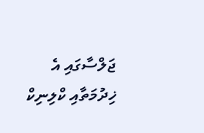ޖަލްސާގައި އެ ޚިދުމަތާއި ކްލިނިކް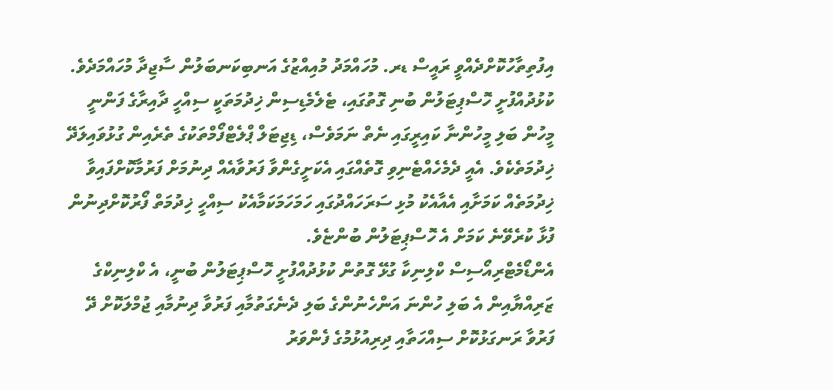އިފުތިތާހުކޮށްދެއްވީ ރައީސް ޑރ. މުހައްމަދު މުއިއްޒުގެ އަނބިކަނބަލުން ސާޖިދާ މުހައްމަދެވެ.
ކުޅުދުއްފުށީ ހޮސްޕިޓަލުން ބުނި ގޮތުގައި، ޓެލެމެޑިސިން ޚިދުމަތަކީ ސިއްހީ ދާއިރާގެ ފަންނީ މީހުން ބަލި މީހުންނާ ކައިރީގައި ނެތް ނަމަވެސް، ޑިޖިޓަލް ޕްލެޓްފޯމްތަކުގެ ތެރެއިން ގުޅުވައިލަދޭ ޚިދުމަތެކެވެ. އެއީ ދެމެހެއްޓެނިވި ގޮތެއްގައި އެކަށީގެންވާ ފަރުވާއެއް ދިނުމަށް ފަރުމާކޮށްފައިވާ ޚިދުމަތެއް ކަމަށާއި އެއާއެކު މުޅި ސަރަހައްދުގައި ހަމަހަމަކަމާއެކު ސިއްހީ ޚިދުމަތް ފޯރުކޮށްދިނުން ފުޅާ ކުރެވޭނެ ކަމަށް އެ ހޮސްޕިޓަލުން ބުންޏެވެ.
އެންޑޯމެޓްރިއޯސިސް ކްލިނިކާ ގުޅޭ ގޮތުން ކުޅުދުއްފުށީ ހޮސްޕިޓަލުން ބުނީ، އެ ކްލިނިކްގެ ޒަރިއްޔާއިން އެ ބަލި ހުންނަ އަންހެނުންގެ ބަލި ދެނެގަތުމާއި ފަރުވާ ދިނުމާއި ޖުމްލަކޮށް ދޭ ފަރުވާ ރަނގަޅުކޮށް ސިއްހަތާއި ދިރިއުޅުމުގެ ފެންވަރު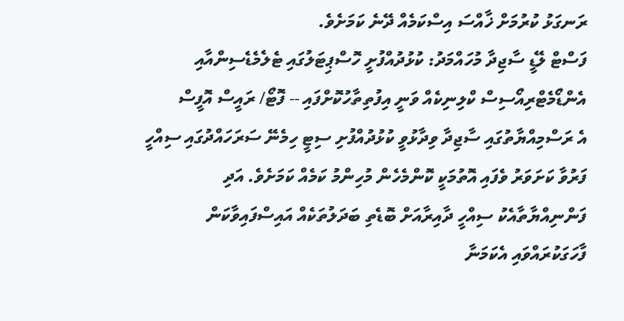ރަނގަޅު ކުރުމަށް ޚާއްސަ އިސްކަމެއް ދޭނެ ކަމަށެވެ.
ފަސްޓް ލޭޑީ ސާޖިދާ މުހައްމަދު: ކުޅުދުއްފުށީ ހޮސްޕިޓަލުގައި ޓެލެމެޑެސިންއާއި އެންޑޯމެޓްރިއޯސިސް ކްލިނިކެއް ވަނީ އިފުތިތާހުކޮށްފައި -- ފޮޓޯ/ ރައީސް އޮފީސް
އެ ރަސްމިއްޔާތުގައި ސާޖިދާ ވިދާޅުވީ ކުޅުދުއްފުށި ސިޓީ ހިމެނޭ ސަރަހައްދުގައި ސިއްހީ ފަރުވާ ކަށަވަރު ވެފައި އޮތުމަކީ ކޮންމެހެން މުހިންމު ކަމެއް ކަމަށެވެ. އަދި ފަންނިއްޔާތާއެކު ސިއްހީ ދާއިރާއަށް ބޮޑެތި ބަދަލުތަކެއް އައިސްފައިވާކަން ފާހަގަކުރައްވައި އެކަމަނާ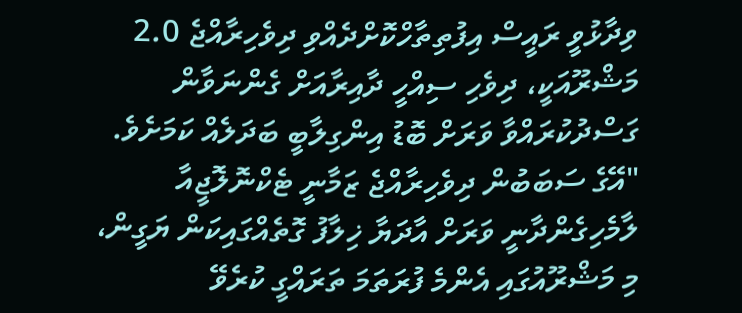ވިދާޅުވީ ރައީސް އިފުތިތާހްކޮށްދެއްވި ދިވެހިރާއްޖެ 2.0 މަޝްރޫއަކީ، ދިވެހި ސިއްހީ ދާއިރާއަށް ގެންނަވާން ގަސްދުކުރައްވާ ވަރަށް ބޮޑު އިންގިލާބީ ބަދަލެއް ކަމަށެވެ.
"އޭގެ ސަބަބުން ދިވެހިރާއްޖެ ޒަމާނީ ޓެކްނޮލޮޖީއާ ލާމެހިގެންދާނީ ވަރަށް އާދަޔާ ޚިލާފު ގޮތެއްގައިކަން ޔަގީން، މި މަޝްރޫއުގައި އެންމެ ފުރަތަމަ ތަރައްގީ ކުރެވޭ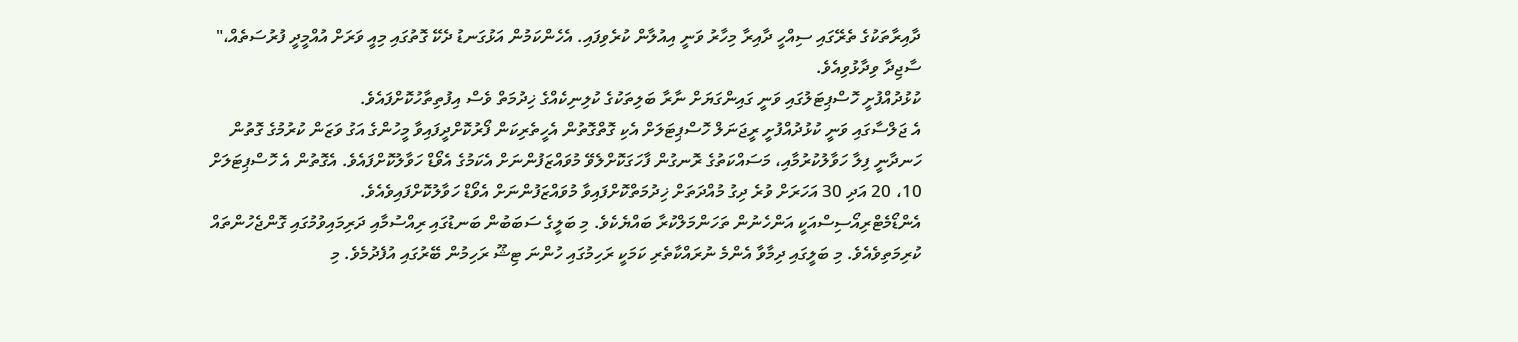ދާއިރާތަކުގެ ތެރޭގައި ސިއްހީ ދާއިރާ މިހާރު ވަނީ އިއުލާން ކުރެވިފައި. އެހެންކަމުން އަޅުގަނޑު ދެކޭ ގޮތުގައި މިއީ ވަރަށް އުއްމީދީ ފުރުސަތެއް،" ސާޖިދާ ވިދާޅުވިއެވެ.
ކުޅުދުއްފުށީ ހޮސްޕިޓަލުގައި ވަނީ ގައިންގަޔަށް ނާރާ ބަލިތަކުގެ ކުލިނިކެއްގެ ޚިދުމަތް ވެސް އިފުތިތާހުކޮށްފައެވެ.
އެ ޖަލްސާގައި ވަނީ ކުޅުދުއްފުށީ ރީޖަނަލް ހޮސްޕިޓަލަށް އެކި ގޮތްގޮތުން އެހީތެރިކަން ފޯރުކޮށްދީފައިވާ މީހުންގެ އަގު ވަޒަން ކުރުމުގެ ގޮތުން ހަނދާނީ ފިލާ ހަވާލުކުރުމާއި، މަސައްކަތުގެ ރޮނގުން ފާހަގަކޮށްލެވޭ މުވައްޒަފުންނަށް އެކަމުގެ އެވޯޑް ހަވާލުކޮށްފައެވެ. އެގޮތުން އެ ހޮސްޕިޓަލަށް 10، 20 އަދި 30 އަހަރަށް ވުރެ ދިގު މުއްދަތަށް ޚިދުމަތްކޮށްފައިވާ މުވައްޒަފުންނަށް އެވޯޑް ހަވާލުކޮށްފައިވެއެވެ.
އެންޑޯމެޓްރިއޯސިސްއަކީ އަންހެނުން ތަހަންމަލްކުރާ ބައްޔެކެވެ. މި ބަލީގެ ސަބަބުން ބަނޑުގައި ރިއްސުމާއި ދަރިމައިވުމުގައި ގޮންޖެހުންތައް ކުރިމަތިވެއެވެ. މި ބަލީގައި ދިމާވާ އެންމެ ނުރައްކާތެރި ކަމަކީ ރަހިމުގައި ހުންނަ ޓިޝޫ ރަހިމުން ބޭރުގައި އުފެދުމެވެ. މި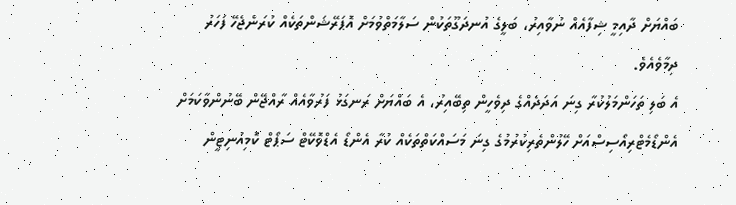ބައްޔަށް ދާއިމީ ޝިފާއެއް ނުވާއިރު، ބަލީގެ އުނދަގޫތަކުން ސަލާމަތްވުމަށް އޮޕަރޭޝަންތަކެއް ކުރަންޖެހޭ ފަހަރު ދިމާވެއެވެ.
އެ ބަލި ތަހަންމަލުކުރާ ގިނަ އަދަދެއްގެ ދިވެހީން ތިބޭއިރު، އެ ބައްޔަށް ރަނގަޅު ފަރުވާއެއް ރާއްޖޭން ބޭނުންވާކަމަށް އެންޑޯމެޓްރިއޯސިސްއަށް ހޭލުންތެރިކުރުމުގެ ގިނަ މަސައްކަތްތަކެއް ކުރާ އެންޑޯ އެޑްވޮކޭޓް ސަޕޯޓް ކޮމިއުނިޓީން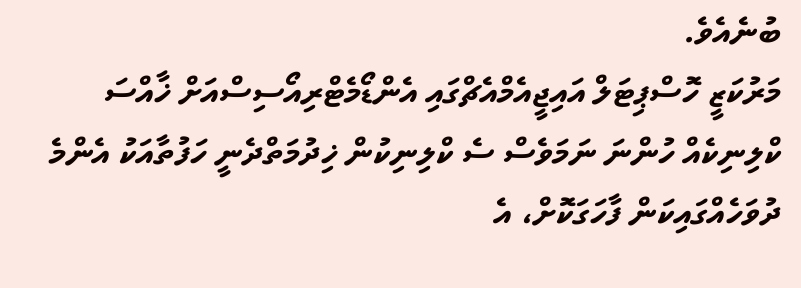ބުނެއެވެ.
މަރުކަޒީ ހޮސްޕިޓަލް އައިޖީއެމްއެޗްގައި އެންޑޯމެޓްރިއޯސިސްއަށް ޚާއްސަ ކްލިނިކެއް ހުންނަ ނަމަވެސް ސެ ކްލިނިކުން ޚިދުމަތްދެނީ ހަފުތާއަކު އެންމެ ދުވަހެއްގައިކަން ފާހަގަކޮށް، އެ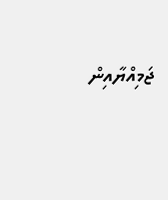ޖަމިއްޔާއިން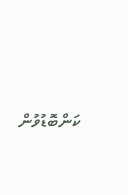ކަންބޮޑުވުން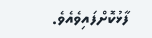ފާޅުކޮށްފައިވެއެވެ.